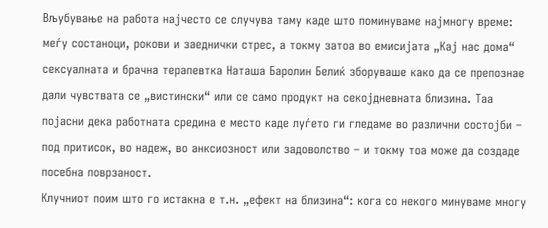Вљубување на работа најчесто се случува таму каде што поминуваме најмногу време: меѓу состаноци, рокови и заеднички стрес, а токму затоа во емисијата „Кај нас дома“ сексуалната и брачна терапевтка Наташа Баролин Белиќ зборуваше како да се препознае дали чувствата се „вистински“ или се само продукт на секојдневната близина. Таа појасни дека работната средина е место каде луѓето ги гледаме во различни состојби – под притисок, во надеж, во анксиозност или задоволство – и токму тоа може да создаде посебна поврзаност.
Клучниот поим што го истакна е т.н. „ефект на близина“: кога со некого минуваме многу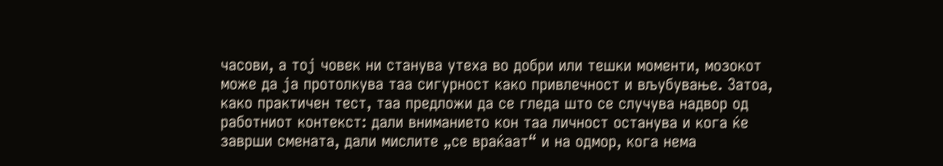часови, а тој човек ни станува утеха во добри или тешки моменти, мозокот може да ја протолкува таа сигурност како привлечност и вљубување. Затоа, како практичен тест, таа предложи да се гледа што се случува надвор од работниот контекст: дали вниманието кон таа личност останува и кога ќе заврши смената, дали мислите „се враќаат“ и на одмор, кога нема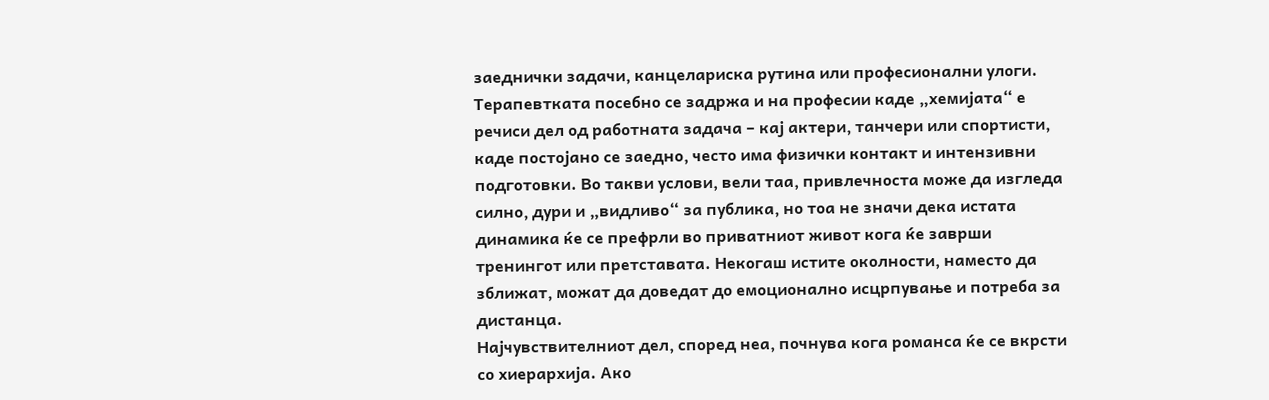заеднички задачи, канцелариска рутина или професионални улоги.
Терапевтката посебно се задржа и на професии каде „хемијата“ е речиси дел од работната задача – кај актери, танчери или спортисти, каде постојано се заедно, често има физички контакт и интензивни подготовки. Во такви услови, вели таа, привлечноста може да изгледа силно, дури и „видливо“ за публика, но тоа не значи дека истата динамика ќе се префрли во приватниот живот кога ќе заврши тренингот или претставата. Некогаш истите околности, наместо да зближат, можат да доведат до емоционално исцрпување и потреба за дистанца.
Најчувствителниот дел, според неа, почнува кога романса ќе се вкрсти со хиерархија. Ако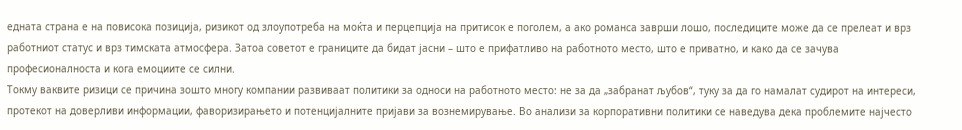едната страна е на повисока позиција, ризикот од злоупотреба на моќта и перцепција на притисок е поголем, а ако романса заврши лошо, последиците може да се прелеат и врз работниот статус и врз тимската атмосфера. Затоа советот е границите да бидат јасни – што е прифатливо на работното место, што е приватно, и како да се зачува професионалноста и кога емоциите се силни.
Токму ваквите ризици се причина зошто многу компании развиваат политики за односи на работното место: не за да „забранат љубов“, туку за да го намалат судирот на интереси, протекот на доверливи информации, фаворизирањето и потенцијалните пријави за вознемирување. Во анализи за корпоративни политики се наведува дека проблемите најчесто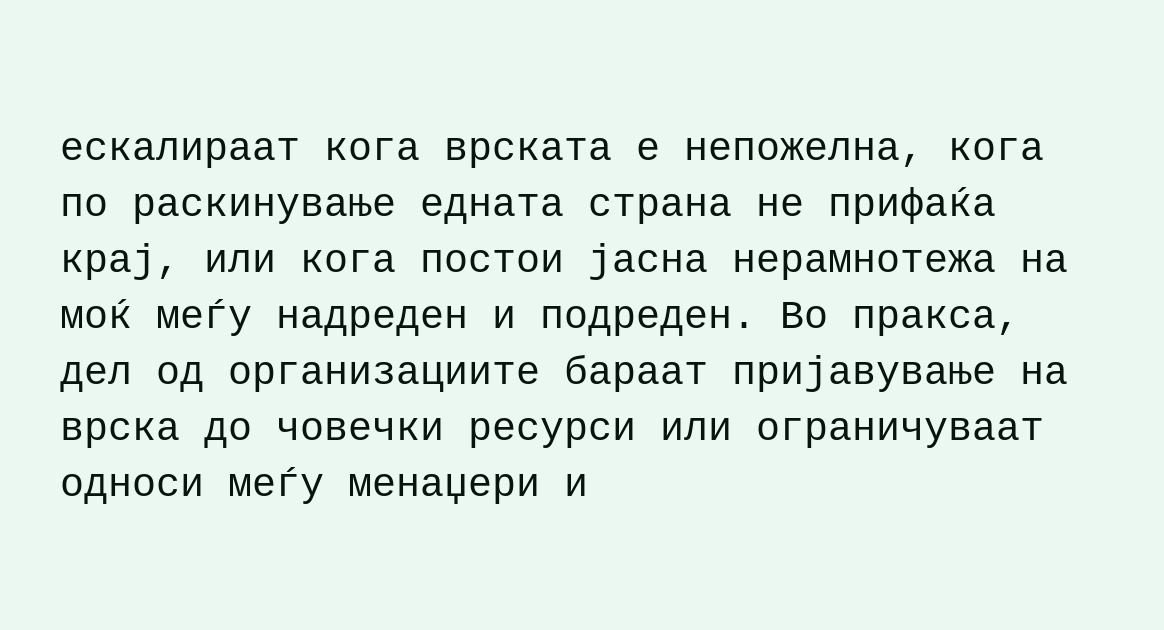ескалираат кога врската е непожелна, кога по раскинување едната страна не прифаќа крај, или кога постои јасна нерамнотежа на моќ меѓу надреден и подреден. Во пракса, дел од организациите бараат пријавување на врска до човечки ресурси или ограничуваат односи меѓу менаџери и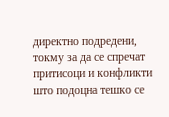директно подредени, токму за да се спречат притисоци и конфликти што подоцна тешко се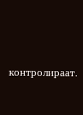контролираат.